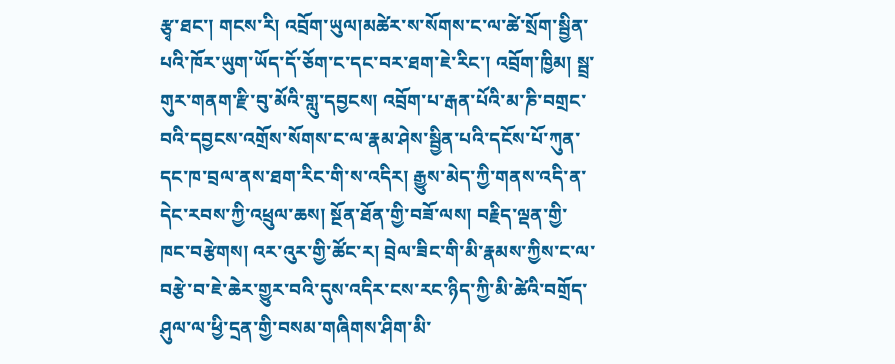རྩྭ་ཐང་། གངས་རི། འབྲོག་ཡུལ།མཚེར་ས་སོགས་ང་ལ་ཚེ་སྲོག་སྦྱིན་པའི་ཁོར་ཡུག་ཡོད་དོ་ཅོག་ང་དང་བར་ཐག་ཇེ་རིང་། འབྲོག་ཁྱིམ། སྦྲ་གུར་གནག་རྫི་བུ་མོའི་གླུ་དབྱངས། འབྲོག་པ་རྒན་པོའི་མ་ཎི་བགྲང་བའི་དབྱངས་འགྲོས་སོགས་ང་ལ་རྣམ་ཤེས་སྦྱིན་པའི་དངོས་པོ་ཀུན་དང་ཁ་བྲལ་ནས་ཐག་རིང་གི་ས་འདིར། རྒྱུས་མེད་ཀྱི་གནས་འདི་ན་དེང་རབས་ཀྱི་འཕྲུལ་ཆས། སྔོན་ཐོན་གྱི་བཟོ་ལས། བརྗིད་ལྡན་གྱི་ཁང་བརྩེགས། འར་འུར་གྱི་ཚོང་ར། བྲེལ་ཟིང་གི་མི་རྣམས་ཀྱིས་ང་ལ་བརྩེ་བ་ཇེ་ཆེར་གྱུར་བའི་དུས་འདིར་ངས་རང་ཉིད་ཀྱི་མི་ཚེའི་བགྲོད་ཤུལ་ལ་ཕྱི་དྲན་གྱི་བསམ་གཞིགས་ཤིག་མི་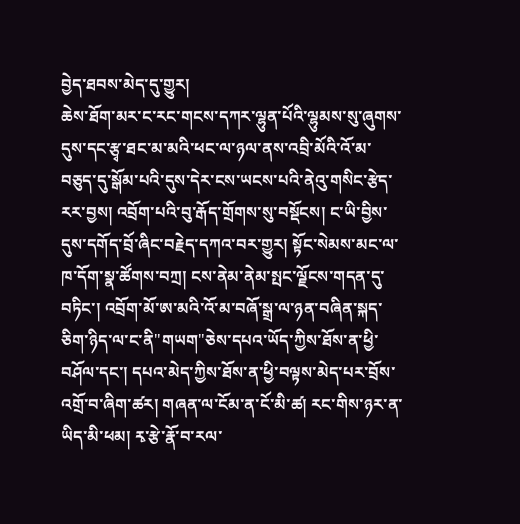བྱེད་ཐབས་མེད་དུ་གྱུར།
ཆེས་ཐོག་མར་ང་རང་གངས་དཀར་ལྷུན་པོའི་ལྷུམས་སུ་ཞུགས་དུས་དང་རྩྭ་ཐང་མ་མའི་ཕང་ལ་ཉལ་ནས་འབྲི་མོའི་འོ་མ་བཅུད་དུ་སྒོམ་པའི་དུས་དེར་ངས་ཡངས་པའི་ནེའུ་གསིང་རྩེད་རར་བྱས། འབྲོག་པའི་བུ་རྒོད་གྲོགས་སུ་བསྡོངས། ང་ཡི་བྱིས་དུས་དགོད་བྲོ་ཞིང་བརྗེད་དཀའ་བར་གྱུར། སྟོང་སེམས་མང་ལ་ཁ་དོག་སྣ་ཚོགས་བཀྲ། ངས་ནེམ་ནེམ་སྤང་ལྗོངས་གདན་དུ་བཏིང་། འབྲོག་མོ་ཨ་མའི་འོ་མ་བཞོ་སྒྲ་ལ་ཉན་བཞིན་སྐད་ཅིག་ཉིད་ལ་ང་ནི"གཡག"ཅེས་དཔའ་ཡོད་ཀྱིས་ཐོས་ན་ཕྱི་བཤོལ་དང་། དཔའ་མེད་ཀྱིས་ཐོས་ན་ཕྱི་བལྟས་མེད་པར་བྲོས་འགྲོ་བ་ཞིག་ཚར། གཞན་ལ་ངོམ་ན་ངོ་མི་ཚ། རང་གིས་ཉར་ན་ཡིད་མི་ཕམ། རྭ་རྩེ་རྣོ་བ་རལ་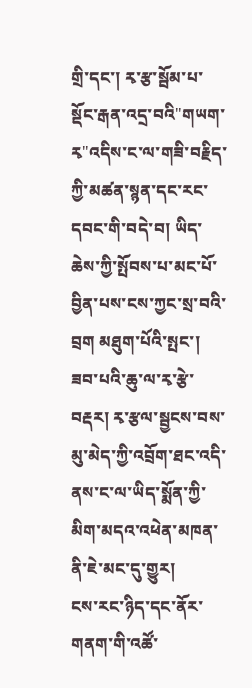གྲི་དང་། རྭ་རྩ་སྦོམ་པ་སྡོང་རྒན་འདྲ་བའི"གཡག་རྭ"འདིས་ང་ལ་གཟི་བརྗིད་ཀྱི་མཚན་སྙན་དང་རང་དབང་གི་བདེ་བ། ཡིད་ཆེས་ཀྱི་སྤོབས་པ་མང་པོ་བྱིན་པས་ངས་ཀྱང་སྲ་བའི་བྲག མཐུག་པོའི་སྤང་། ཟབ་པའི་ཆུ་ལ་རྭ་རྩེ་བརྡར། རྭ་རྩལ་སྦྱངས་བས་མུ་མེད་ཀྱི་འབྲོག་ཐང་འདི་ནས་ང་ལ་ཡིད་སྨོན་ཀྱི་མིག་མདའ་འཕེན་མཁན་ནི་ཇེ་མང་དུ་གྱུར།
ངས་རང་ཉིད་དང་ནོར་གནག་གི་འཚོ་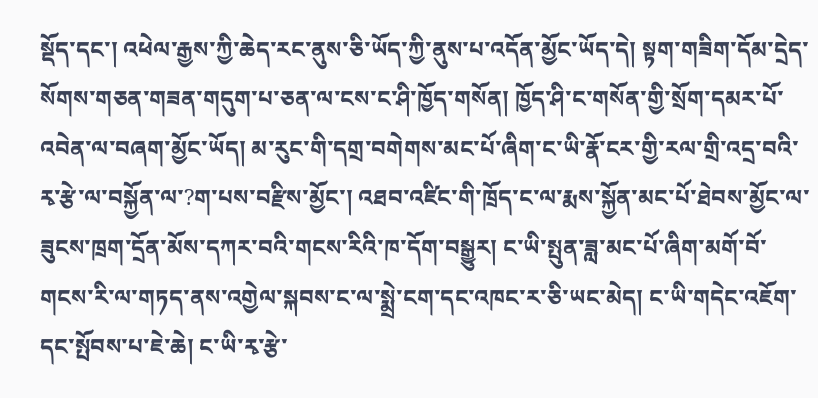སྡོད་དང་། འཕེལ་རྒྱས་ཀྱི་ཆེད་རང་ནུས་ཅི་ཡོད་ཀྱི་ནུས་པ་འདོན་མྱོང་ཡོད་དེ། སྟག་གཟིག་དོམ་དྲེད་སོགས་གཅན་གཟན་གདུག་པ་ཅན་ལ་ངས་ང་ཤི་ཁྱོད་གསོན། ཁྱོད་ཤི་ང་གསོན་གྱི་སྲོག་དམར་པོ་འབེན་ལ་བཞག་མྱོང་ཡོད། མ་རུང་གི་དགྲ་བགེགས་མང་པོ་ཞིག་ང་ཡི་རྣོ་ངར་གྱི་རལ་གྲི་འདྲ་བའི་རྭ་རྩེ་ལ་བསྐྱོན་ལ་?ག་པས་བརྫིས་མྱོང་། འཐབ་འཛིང་གི་ཁྲོད་ང་ལ་རྨས་སྐྱོན་མང་པོ་ཐེབས་མྱོང་ལ་ཟུངས་ཁྲག་དྲོན་མོས་དཀར་བའི་གངས་རིའི་ཁ་དོག་བསྒྱུར། ང་ཡི་སྤུན་ཟླ་མང་པོ་ཞིག་མགོ་བོ་གངས་རི་ལ་གཏད་ནས་འགྱེལ་སྐབས་ང་ལ་སྨྲེ་ངག་དང་འཁང་ར་ཅི་ཡང་མེད། ང་ཡི་གདེང་འཇོག་དང་སྤོབས་པ་ཇེ་ཆེ། ང་ཡི་རྭ་རྩེ་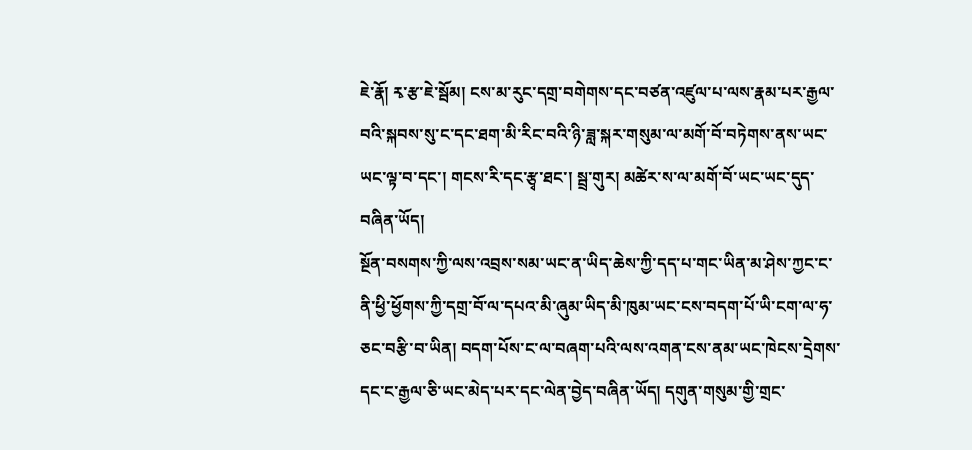ཇེ་རྣོ། རྭ་རྩ་ཇེ་སྦོམ། ངས་མ་རུང་དགྲ་བགེགས་དང་བཙན་འཛུལ་པ་ལས་རྣམ་པར་རྒྱལ་བའི་སྐབས་སུ་ང་དང་ཐག་མི་རིང་བའི་ཉི་ཟླ་སྐར་གསུམ་ལ་མགོ་བོ་བཏེགས་ནས་ཡང་ཡང་ལྟ་བ་དང་། གངས་རི་དང་རྩྭ་ཐང་། སྦྲ་གུར། མཚེར་ས་ལ་མགོ་བོ་ཡང་ཡང་དུད་བཞིན་ཡོད།
སྔོན་བསགས་ཀྱི་ལས་འབྲས་སམ་ཡང་ན་ཡིད་ཆེས་ཀྱི་དད་པ་གང་ཡིན་མ་ཤེས་ཀྱང་ང་ནི་ཕྱི་ཕྱོགས་ཀྱི་དགྲ་བོ་ལ་དཔའ་མི་ཞུམ་ཡིད་མི་ཁུམ་ཡང་ངས་བདག་པོ་ཡི་ངག་ལ་ཧ་ཅང་བརྩི་བ་ཡིན། བདག་པོས་ང་ལ་བཞག་པའི་ལས་འགན་ངས་ནམ་ཡང་ཁེངས་དྲེགས་དང་ང་རྒྱལ་ཅི་ཡང་མེད་པར་དང་ལེན་བྱེད་བཞིན་ཡོད། དགུན་གསུམ་གྱི་གྲང་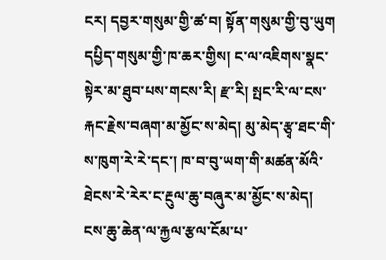ངར། དབྱར་གསུམ་གྱི་ཚ་བ། སྟོན་གསུམ་གྱི་བུ་ཡུག དཔྱིད་གསུམ་གྱི་ཁ་ཆར་གྱིས། ང་ལ་འཇིགས་སྣང་སྟེར་མ་ཐུབ་པས་གངས་རི། རྫ་རི། སྤང་རི་ལ་ངས་རྐང་རྗེས་བཞག་མ་མྱོང་ས་མེད། མུ་མེད་རྩྭ་ཐང་གི་ས་ཁུག་རེ་རེ་དང་། ཁ་བ་བུ་ཡག་གི་མཚན་མོའི་ཐེངས་རེ་རེར་ང་རྔུལ་ཆུ་བཞུར་མ་མྱོང་ས་མེད། ངས་ཆུ་ཆེན་ལ་རྐྱལ་རྩལ་ངོམ་པ་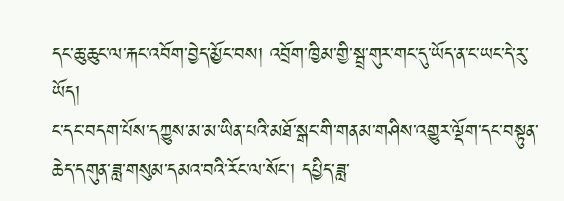དང་ཆུ་ཆུང་ལ་རྐང་འབོག་བྱེད་མྱོང་བས། འབྲོག་ཁྱིམ་གྱི་སྦྲ་གུར་གང་དུ་ཡོད་ན་ང་ཡང་དེ་རུ་ཡོད།
ང་དང་བདག་པོས་དཀྱུས་མ་མ་ཡིན་པའི་མཐོ་སྒང་གི་གནམ་གཤིས་འགྱུར་ལྡོག་དང་བསྟུན་ཆེད་དགུན་ཟླ་གསུམ་དམའ་བའི་རོང་ལ་སོང་། དཔྱིད་ཟླ་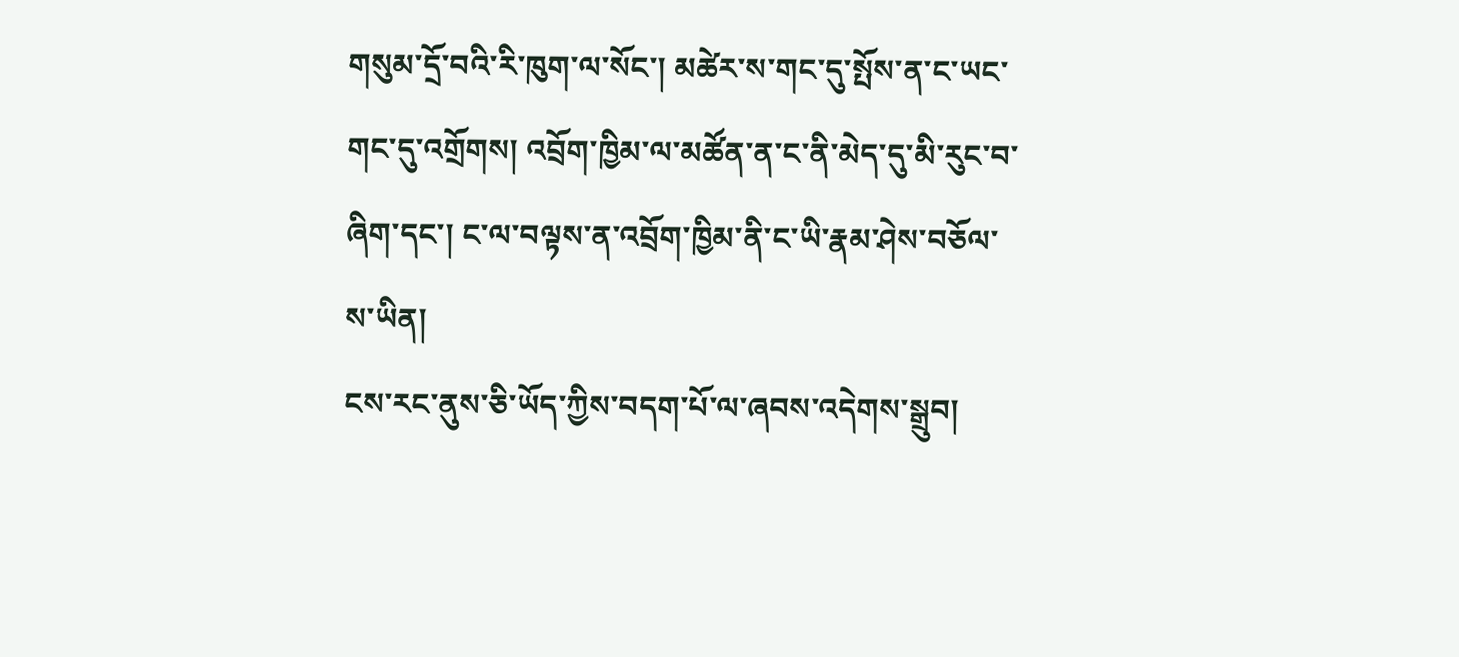གསུམ་དྲོ་བའི་རི་ཁུག་ལ་སོང་། མཚེར་ས་གང་དུ་སྤོས་ན་ང་ཡང་གང་དུ་འགྲོགས། འབྲོག་ཁྱིམ་ལ་མཚོན་ན་ང་ནི་མེད་དུ་མི་རུང་བ་ཞིག་དང་། ང་ལ་བལྟས་ན་འབྲོག་ཁྱིམ་ནི་ང་ཡི་རྣམ་ཤེས་བཅོལ་ས་ཡིན།
ངས་རང་ནུས་ཅི་ཡོད་ཀྱིས་བདག་པོ་ལ་ཞབས་འདེགས་སྒྲུབ།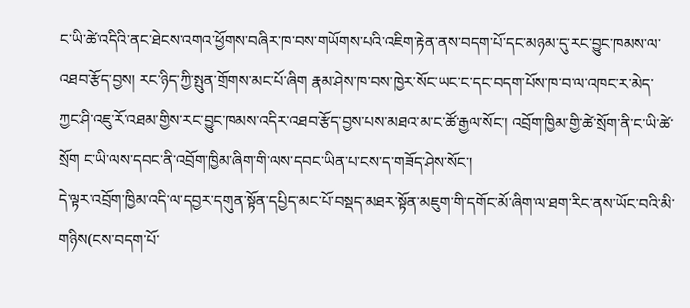ང་ཡི་ཚེ་འདིའི་ནང་ཐེངས་འགའ་ཕྱོགས་བཞིར་ཁ་བས་གཡོགས་པའི་འཇིག་རྟེན་ནས་བདག་པོ་དང་མཉམ་དུ་རང་བྱུང་ཁམས་ལ་འཐབ་རྩོད་བྱས། རང་ཉིད་ཀྱི་སྤུན་གྲོགས་མང་པོ་ཞིག རྣམ་ཤེས་ཁ་བས་ཁྱེར་སོང་ཡང་ང་དང་བདག་པོས་ཁ་བ་ལ་འཁང་ར་མེད་ཀྱང་ཤི་འཇུ་རོ་འཐམ་གྱིས་རང་བྱུང་ཁམས་འདིར་འཐབ་རྩོད་བྱས་པས་མཐའ་མ་ང་ཚོ་རྒྱལ་སོང་། འབྲོག་ཁྱིམ་གྱི་ཚེ་སྲོག་ནི་ང་ཡི་ཚེ་སྲོག ང་ཡི་ལས་དབང་ནི་འབྲོག་ཁྱིམ་ཞིག་གི་ལས་དབང་ཡིན་པ་ངས་ད་གཟོད་ཤེས་སོང་།
དེ་ལྟར་འབྲོག་ཁྱིམ་འདི་ལ་དབྱར་དགུན་སྟོན་དཔྱིད་མང་པོ་བསྡད་མཐར་སྟོན་མཇུག་གི་དགོང་མོ་ཞིག་ལ་ཐག་རིང་ནས་ཡོང་བའི་མི་གཉིས(ངས་བདག་པོ་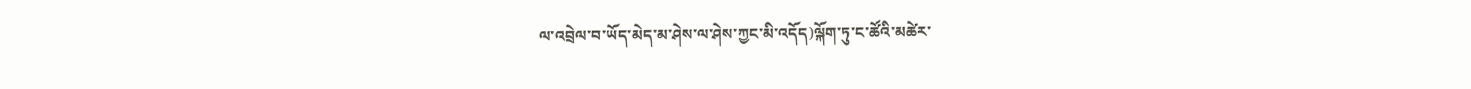ལ་འབྲེལ་བ་ཡོད་མེད་མ་ཤེས་ལ་ཤེས་ཀྱང་མི་འདོད)ལྐོག་ཏུ་ང་ཚོའི་མཚེར་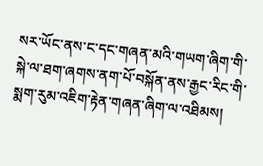སར་ཡོང་ནས་ང་དང་གཞན་མའི་གཡག་ཞིག་གི་སྐེ་ལ་ཐག་ཞགས་ནག་པོ་བསྐོན་ནས་རྒྱང་རིང་གི་སྨག་རུམ་འཇིག་རྟེན་གཞན་ཞིག་ལ་འཐིམས།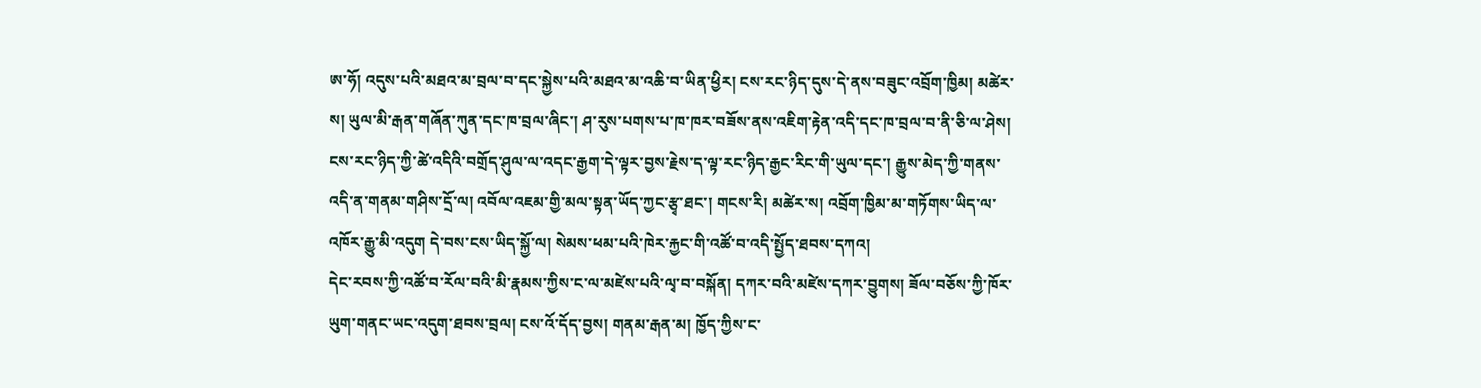ཨ་ཧོ། འདུས་པའི་མཐའ་མ་བྲལ་བ་དང་སྐྱེས་པའི་མཐའ་མ་འཆི་བ་ཡིན་ཕྱིར། ངས་རང་ཉིད་དུས་དེ་ནས་བཟུང་འབྲོག་ཁྱིམ། མཚེར་ས། ཡུལ་མི་རྒན་གཞོན་ཀུན་དང་ཁ་བྲལ་ཞིང་། ཤ་རུས་པགས་པ་ཁ་ཁར་བཟོས་ནས་འཇིག་རྟེན་འདི་དང་ཁ་བྲལ་བ་ནི་ཅི་ལ་ཤེས། ངས་རང་ཉིད་ཀྱི་ཚེ་འདིའི་བགྲོད་ཤུལ་ལ་འདང་རྒྱག་དེ་ལྟར་བྱས་རྗེས་ད་ལྟ་རང་ཉིད་རྒྱང་རིང་གི་ཡུལ་དང་། རྒྱུས་མེད་ཀྱི་གནས་འདི་ན་གནམ་གཤིས་དྲོ་ལ། འབོལ་འཇམ་གྱི་མལ་སྟན་ཡོད་ཀྱང་རྩྭ་ཐང་། གངས་རི། མཚེར་ས། འབྲོག་ཁྱིམ་མ་གཏོགས་ཡིད་ལ་འཁོར་རྒྱུ་མི་འདུག དེ་བས་ངས་ཡིད་སྐྱོ་ལ། སེམས་ཕམ་པའི་ཁེར་རྐྱང་གི་འཚོ་བ་འདི་སྤྱོད་ཐབས་དཀའ།
དེང་རབས་ཀྱི་འཚོ་བ་རོལ་བའི་མི་རྣམས་ཀྱིས་ང་ལ་མཛེས་པའི་ལྭ་བ་བསྐོན། དཀར་བའི་མཛེས་དཀར་བྱུགས། ཟོལ་བཅོས་ཀྱི་ཁོར་ཡུག་གནང་ཡང་འདུག་ཐབས་བྲལ། ངས་འོ་དོད་བྱས། གནམ་རྒན་མ། ཁྱོད་ཀྱིས་ང་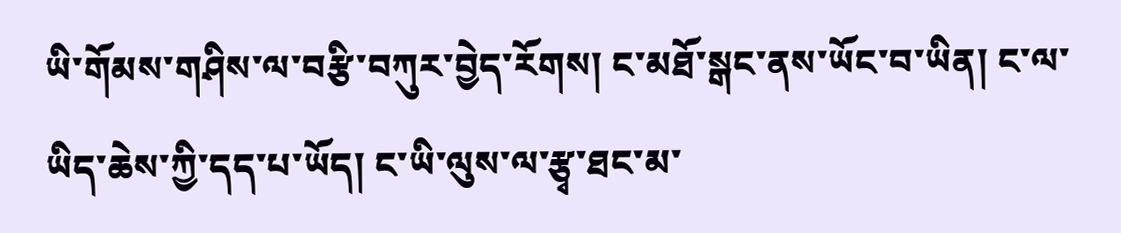ཡི་གོམས་གཤིས་ལ་བརྩི་བཀུར་བྱེད་རོགས། ང་མཐོ་སྒང་ནས་ཡོང་བ་ཡིན། ང་ལ་ཡིད་ཆེས་ཀྱི་དད་པ་ཡོད། ང་ཡི་ལུས་ལ་རྩྭ་ཐང་མ་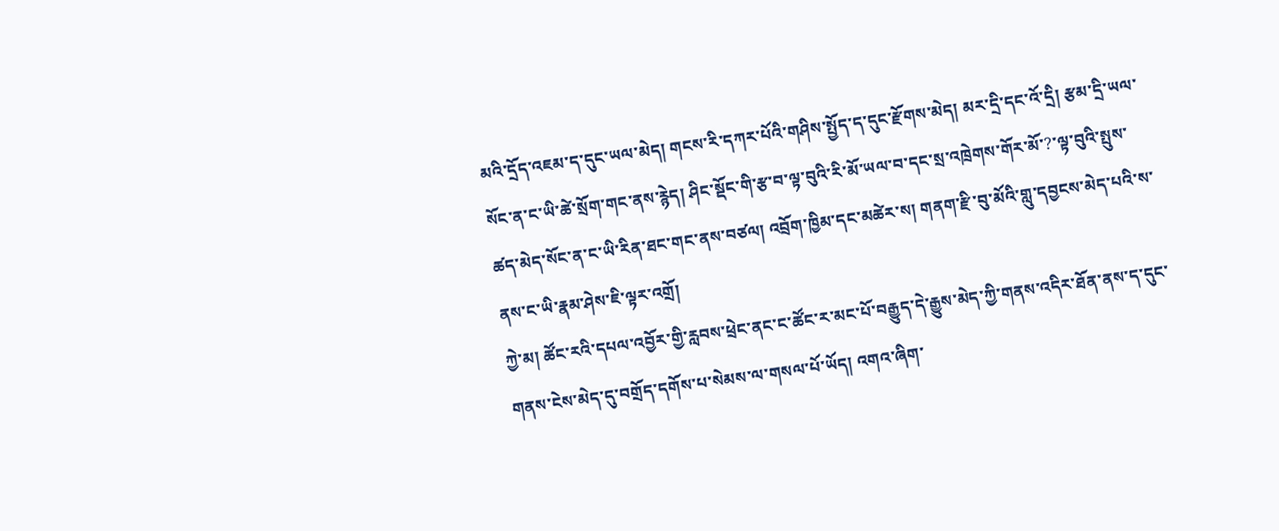མའི་དྲོད་འཇམ་ད་དུང་ཡལ་མེད། གངས་རི་དཀར་པོའི་གཤིས་སྤྱོད་ད་དུང་རྫོགས་མེད། མར་དྲི་དང་འོ་དྲི། རྩམ་དྲི་ཡལ་སོང་ན་ང་ཡི་ཚེ་སྲོག་གང་ནས་རྙེད། ཤིང་སྡོང་གི་རྩ་བ་ལྟ་བུའི་རི་མོ་ཡལ་བ་དང་སྲ་འཁྲེགས་གོར་མོ་?་ལྟ་བུའི་སྤུས་ཚད་མེད་སོང་ན་ང་ཡི་རིན་ཐང་གང་ནས་བཙལ། འབྲོག་ཁྱིམ་དང་མཚེར་ས། གནག་རྫི་བུ་མོའི་གླུ་དབྱངས་མེད་པའི་ས་ནས་ང་ཡི་རྣམ་ཤེས་ཇི་ལྟར་འགྲོ།
ཀྱེ་མ། ཚོང་རའི་དཔལ་འབྱོར་གྱི་རླབས་ཕྲེང་ནང་ང་ཚོང་ར་མང་པོ་བརྒྱུད་དེ་རྒྱུས་མེད་ཀྱི་གནས་འདིར་ཐོན་ནས་ད་དུང་གནས་ངེས་མེད་དུ་བགྲོད་དགོས་པ་སེམས་ལ་གསལ་པོ་ཡོད། འགའ་ཞིག་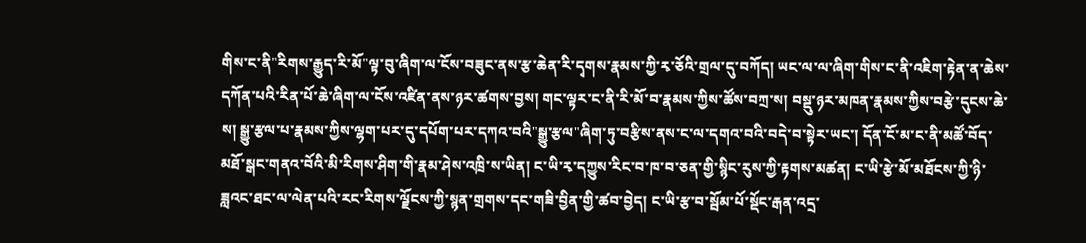གིས་ང་ནི"རིགས་རྒྱུད་རི་མོ"ལྟ་བུ་ཞིག་ལ་ངོས་བཟུང་ནས་རྩ་ཆེན་རི་དྭགས་རྣམས་ཀྱི་རྭ་ཅོའི་གྲལ་དུ་བཀོད། ཡང་ལ་ལ་ཞིག་གིས་ང་ནི་འཇིག་རྟེན་ན་ཆེས་དཀོན་པའི་རིན་པོ་ཆེ་ཞིག་ལ་ངོས་འཛིན་ནས་ཉར་ཚགས་བྱས། གང་ལྟར་ང་ནི་རི་མོ་བ་རྣམས་ཀྱིས་ཚོས་བཀྲ་ས། བསྡུ་ཉར་མཁན་རྣམས་ཀྱིས་བརྩེ་དུངས་ཆེ་ས། སྒྱུ་རྩལ་པ་རྣམས་ཀྱིས་ལྷག་པར་དུ་དཔོག་པར་དཀའ་བའི"སྒྱུ་རྩལ"ཞིག་ཏུ་བརྩིས་ནས་ང་ལ་དགའ་བའི་བདེ་བ་སྟེར་ཡང་། དོན་ངོ་མ་ང་ནི་མཚོ་བོད་མཐོ་སྒང་གནའ་བོའི་མི་རིགས་ཤིག་གི་རྣམ་ཤེས་འཁྲི་ས་ཡིན། ང་ཡི་རྭ་དཀྱུས་རིང་བ་ཁ་བ་ཅན་གྱི་སྙིང་རུས་ཀྱི་རྟགས་མཚན། ང་ཡི་རྩེ་མོ་མཐོངས་ཀྱི་ཉི་ཟླའང་ཐང་ལ་ལེན་པའི་རང་རིགས་ལྗོངས་ཀྱི་སྙན་གྲགས་དང་གཟི་བྱིན་གྱི་ཚབ་བྱེད། ང་ཡི་རྩ་བ་སྦོམ་པོ་སྡོང་རྒན་འདྲ་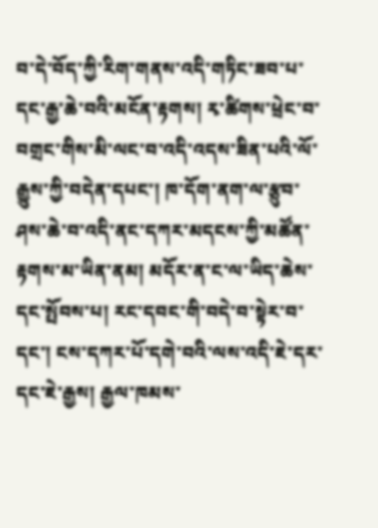བ་དེ་བོད་ཀྱི་རིག་གནས་འདི་གཏིང་ཟབ་པ་དང་རྒྱ་ཆེ་བའི་མངོན་རྟགས། རྭ་ཚིགས་ཕྲེང་བ་བགྲང་གིས་མི་ལང་བ་འདི་འདས་ཟིན་པའི་ལོ་རྒྱུས་ཀྱི་བདེན་དཔང་། ཁ་དོག་ནག་ལ་རྩུབ་ཤས་ཆེ་བ་འདི་ནང་དཀར་མདངས་ཀྱི་མཚོན་རྟགས་མ་ཡིན་ནམ། མདོར་ན་ང་ལ་ཡིད་ཆེས་དང་སྤོབས་པ། རང་དབང་གི་བདེ་བ་སྟེར་བ་དང་། ངས་དཀར་པོ་དགེ་བའི་ལས་འདི་ཇེ་དར་དང་ཇེ་རྒྱས། རྒྱལ་ཁམས་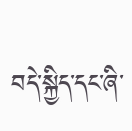བདེ་སྐྱིད་དང་ཞི་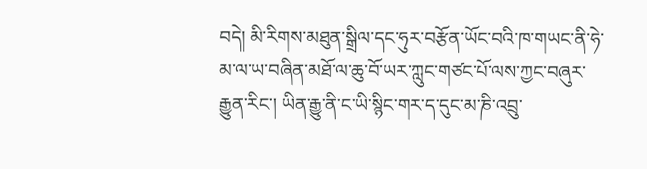བདེ། མི་རིགས་མཐུན་སྒྲིལ་དང་ཧུར་བརྩོན་ཡོང་བའི་ཁ་གཡང་ནི་ཧེ་མ་ལ་ཡ་བཞིན་མཐོ་ལ་ཆུ་བོ་ཡར་ཀླུང་གཙང་པོ་ལས་ཀྱང་བཞུར་རྒྱུན་རིང་། ཡིན་རྒྱུ་ནི་ང་ཡི་སྙིང་གར་ད་དུང་མ་ཎི་འབྲུ་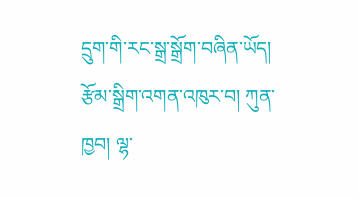དྲུག་གི་རང་སྒྲ་སྒྲོག་བཞིན་ཡོད།
རྩོམ་སྒྲིག་འགན་འཁུར་བ། ཀུན་ཁྱབ། ལྷ་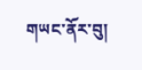གཡང་ནོར་བུ།